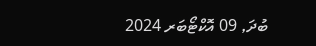ބުދަ, 09 އޮކްޓޯބަރ 2024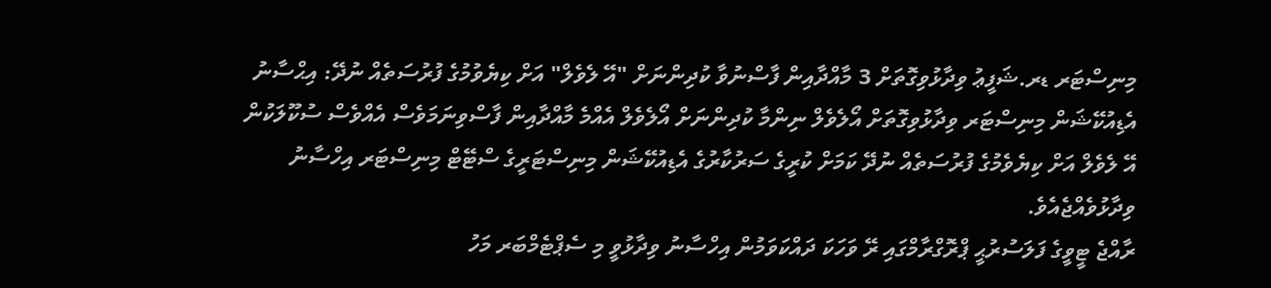މިނިސްޓަރ ޑރ.ޝަފީޢު ވިދާޅުވިގޮތަށް 3 މާއްދާއިން ފާސްނުވާ ކުދިންނަށް "އޭ ލެވެލް" އަށް ކިޔެވުމުގެ ފުރުސަތެއް ނުދޭ: އިޙްސާނު
އެޑިއުކޭޝަން މިނިސްޓަރ ވިދާޅުވިގޮތަށް އޯލެވެލް ނިންމާ ކުދިންނަށް އޯލެވެލް އެއްމެ މާއްދާއިން ފާސްވިނަމަވެސް އެއްވެސް ސުކޫލަކުން އޭ ލެވެލް އަށް ކިޔެވެމުގެ ފުރުސަތެއް ނުދޭ ކަމަށް ކުރީގެ ސަރުކާރުގެ އެޑިއުކޭޝަން މިނިސްޓަރީގެ ސްޓޭޓް މިނިސްޓަރ އިހްސާނު ވިދާޅުވެއްޖެއެވެ.
ރާއްޖެ ޓީވީގެ ފަލަސުރުޙީ ޕްރޮގްރާމްގައި ރޭ ވަހަކަ ދައްކަވަމުން އިހްސާނު ވިދާޅުވީ މި ސެޕްޓެމްބަރ މަހު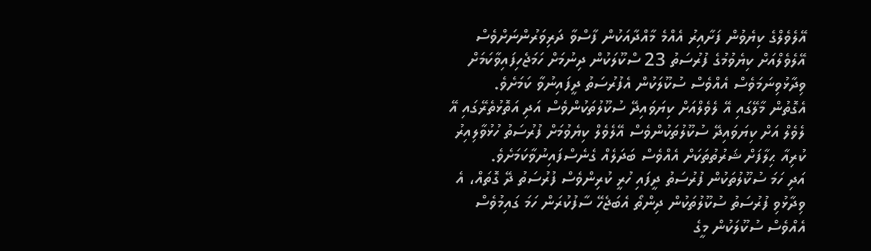އޭލެވެލްގެ ކިޔެވުން ފަށާއިރު އެއްމެ މާއްދާއަކުން ފާސްވާ ދަރިވަރުންނަށްވެސް އޭލެވެލްއަށް ކިޔެވުމުގެ ފުރުސަތު 23 ސްކޫލަކުން ދިނުމަށް ހަމަޖެހިފައިވާކަމަށް ވިދާޅުވިނަމަވެސް އެއްވެސް ސުކޫލަކުން އެފުރުސަތު ދީފައިނުވާ ކަމަށެވެ.
އެގޮތުން މާލޭގައި އޭ ލެވެލްއަށް ކިޔަވައިދޭ ސުކޫލުތަކުންވެސް އަދި އަތޮޅުތެރޭގައި އޭ ލެވެލް އަށް ކިޔަވައިދޭ ސުކޫލުތަކުންވެސް އޭލެވެލް ކިޔެވުމަށް ފުރުސަތު ހުޅުވާލިއިރު ކުރިއާ ޙިލާފަށް ޝަރުތުތަކަށް އެއްވެސް ބަދަލެއް ގެނެސްފައިނުވާކަމަށެވެ.
އަދި ހަމަ ސުކޫލުތަކުން ފުރުސަތު ދީފައި ހުރީ ކުރިންވެސް ފުރުސަތު ދޭ ގޮތައް، އެ ވިދާޅުވި ފުރުސަތު ސުކޫލުތަކުން ދިންތޯ އެބަޖެހޭ ސާފުކުރަން ހަމަ ގައިމުވެސް އެއްވެސް ސުކޫލަކުން މީގެ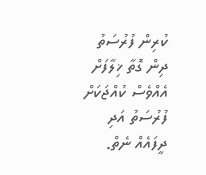ކުރިން ފުރުސަތު ދިން ގޮތާ ޚިލާފަށް އެއްވެސް ކުއްޖަކަށް ފުރުސަތު އަދި ދީފައެއް ނެތް.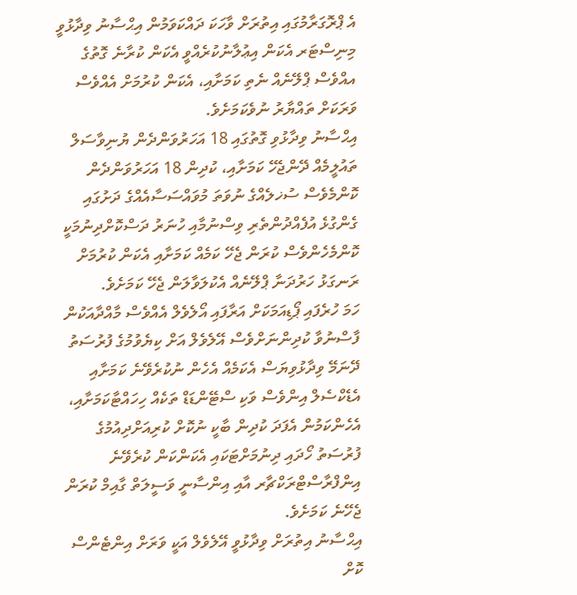އެ ޕްރޮގަރާމުގައި އިތުރަށް ވާހަކަ ދައްކަވަމުން އިޙްސާނު ވިދާޅުވީ މިނިސްޓަރ އެކަން އިޢުލާނުކުރެއްވީ އެކަން ކުރާނެ ގޮތުގެ އއްވެސް ޕްލޭނެއް ނެތި ކަމަށާއި، އެކަން ކުރުމަށް އެއްވެސް ވަރަކަށް ތައްޔާރު ނުވެކަމަށެވެ.
އިޙްސާނު ވިދާޅުވި ގޮތުގައި 18 އަހަރުވަންދެން ޔުނިވާސަލް ތައުލީމެއް ދޭންޖެހޭ ކަމަށާއި، ކުދިން 18 އަހަރުވަންދެން ކޮންމެވެސް ސުޚލެއްގެ ނުވަތަ މުވައްސަސާއެއްގެ ދަށުގައި ގެންގުޅެ އުފެއްދުންތެރި ވިސްނުމާއި ހުނަރު ދަސްކޮށްދިނުމަކީ ކޮންމެހެންވެސް ކުރަން ޖެހޭ ކަމެއް ކަމަށާއި އެކަން ކުރުމަށް ރަނގަޅު ހަރުދަނާ ޕްލޭނެއް އެކުލަވާލަން ޖެހޭ ކަމަށެވެ.
ހަމަ ހުރެފައި ޕޯޑިއަމަކަށް އަރާފައި އޯލެވެލް އެއްވެސް މާއްދާއަކުން ފާސްނުވާ ކުދިންނަށްވެސް އޭލެވެލް އަށް ކިޔެވުމުގެ ފުރުސަތު ދޭނަމޭ ވިދާޅުވިޔަސް އެކަމެއް އެހެން ނުކުރެވޭނެ ކަމަށާއި އެޑެކްސެލް އިންވެސް ވަކި ސްޓޭންޑަޑް ތަކެއް ހިހައްޓާކަމަށާއި، އެހެންކަމުން އެފަދަ ކުދިން ބާކީ ނުކޮށް ކުރިއަށްދިއުމުގެ ފުރުސަތު ހޯދައި ދިނުމަށްޓަކައި އެކަންކަން ކުރެވޭނެ އިންފްރާސްޓްރަކްޗާރ އާއި އިންސާނީ ވަސީލަތް ގާއިމް ކުރަން ޖެހޭނެ ކަމަށެވެ.
އިޙްސާނު އިތުރަށް ވިދާޅުވީ އޭލެވެލް އަކީ ވަރަށް އިންޓެންސް ކޮށް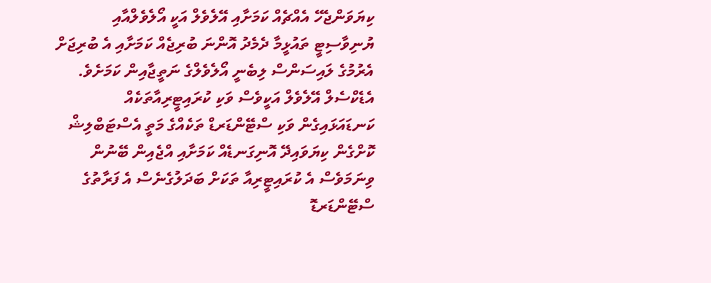ކިޔަވަންޖެހޭ އެއްޗެއް ކަމަށާއި އޭލެވެލް އަކީ އޯލެވެލްއާއި ޔުނިވާސިޓީ ތައުޅީމާ ދެމެދު އޮންނަ ބުރިޖެއް ކަމަށާއި އެ ބުރިޖަށް އެރުމުގެ ލައިސަންސް ލިބެނީ އޯލެވެލްގެ ނަތީޖާއިން ކަމަށެވެ.
އެޑެކްސެލް އޭލެވެލް އަކީވެސް ވަކި ކުރައިޓީރިއާތަކެއް ކަނޑައަޅައިގެން ވަކި ސްޓޭންޑަރޑް ތަކެއްގެ މަތީ އެސްޓަބްލިޝް ކޮށްގެން ކިޔަވައިދޭ އޮނިގަނޑެއް ކަމަށާއި އްޖެއިން ބޭނުން ވިނަމަވެސް އެ ކުރައިޓީރިއާ ތަކަށް ބަދަލުގެނެސް އެ ފަރާތުގެ ސްޓޭންޑަރޑޮ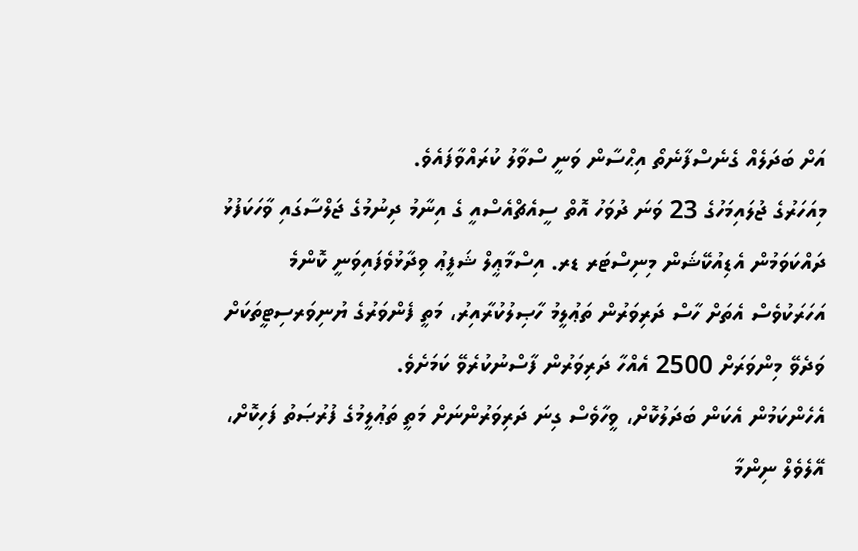އަށް ބަދަލެއް ގެނެސްފާނެތޯ އިޙްސާން ވަނީ ސްވާލު ކުރައްވާފައެވެ.
މިއަހަރުގެ ޖުލައިމަހުގެ 23 ވަނަ ދުވަހު އޮތް ސީއެޗްއެސްއީ ގެ އިނާމު ދިނުމުގެ ޖަލްސާގައި ވާހަކަފުޅު ދައްކަވަމުން އެޑިއުކޭޝަން މިނިސްޓަރ ޑރ. އިސްމާޢީލް ޝަފީޢު ވިދާޅުވެފައިވަނީ ކޮންމެ އަހަރަކުވެސް އެތަށް ހާސް ދަރިވަރުން ތަޢުލީމު ހާޞިލުކުރާއިރު، މަތީ ފެންވަރުގެ ޔުނިވަރސިޓީތަކަށް ވަދެވޭ މިންވަރަށް 2500 އެއްހާ ދަރިވަރުން ފާސްނުކުރެވޭ ކަމަށެވެ.
އެހެންކަމުން އެކަން ބަދަލުކޮށް، ވީހާވެސް ގިނަ ދަރިވަރުންނަށް މަތީ ތަޢުލީމުގެ ފުރުޞަތު ފަހިކޮށް، އޭލެވެލް ނިންމާ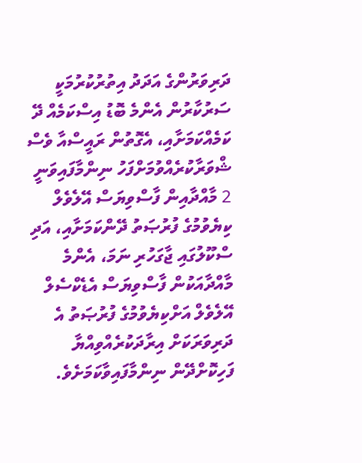ދަރިވަރުންގެ އަދަދު އިތުރުކުރުމަކީ ސަރުކާރުން އެންމެ ބޮޑު އިސްކަމެއް ދޭ ކަމެއްކަމަށާއި، އެގޮތުން ރައީސްއާ ވެސް ޝްވަރާކުރެއްވުމަށްފަހު ނިންމާފައިވަނީ 2 މާއްދާއިން ފާސްވިޔަސް އޭލެވެލް ކިޔެވުމުގެ ފުރުޞަތު ދޭންކަމަށާއި، އަދި ސްކޫލުގައި ޖާގަހުރި ނަމަ، އެންމެ މާއްދާއަކުން ފާސްވިޔަސް އެޑެކްސެލް އޭލެވެލް އަށްކިޔެވުމުގެ ފުރުޞަތު އެ ދަރިވަރަކަށް އިރާދަކުރެއްވިއްޔާ ފަހިކޮށްދޭން ނިންމާފައިވާކަމަށެވެ.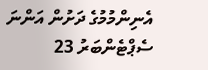އެނިންމުމުގެ ދަށުން އަންނަ ސެޕްޓެންބަރު 23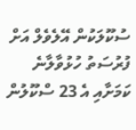ސުކޫލަކުން އޭލެވެލް އަށް ފުރުސަތު ހުޅުވާލާނެ ކަމަށާއި އެ 23 ސްކޫލުން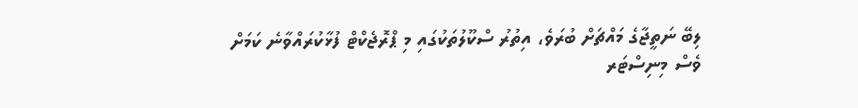ލިބޭ ނަތީޖާގެ މައްޗަށް ބުރަވެ، އިތުރު ސްކޫލުތަކުގައި މި ޕްރޮޖެކްޓް ފުޅާކުރައްވާނެ ކަމަށް ވެސް މިނިސްޓަރ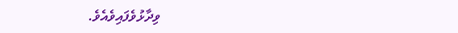ވިދާޅުވެފައިވެއެވެ.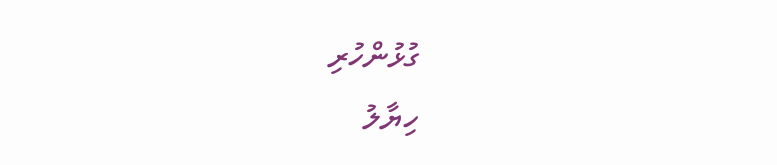ގުޅުންހުރި
ހިޔާލު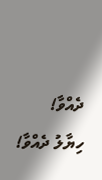ދެއްވާ!
ހިޔާލު ދެއްވާ!